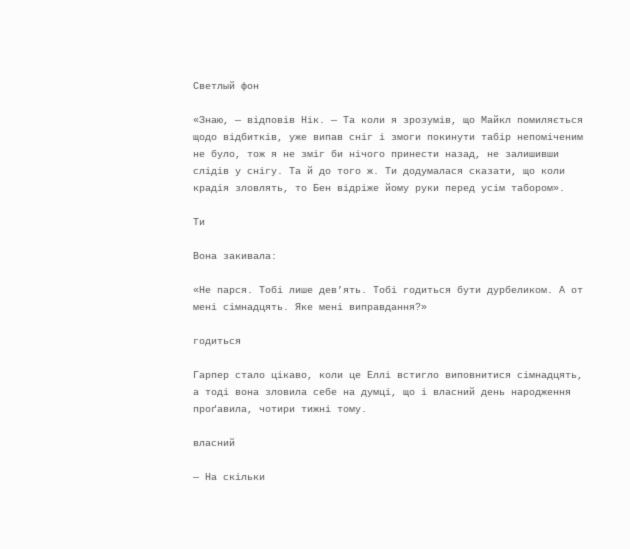Светлый фон

«Знаю, — відповів Нік. — Та коли я зрозумів, що Майкл помиляється щодо відбитків, уже випав сніг і змоги покинути табір непоміченим не було, тож я не зміг би нічого принести назад, не залишивши слідів у снігу. Та й до того ж. Ти додумалася сказати, що коли крадія зловлять, то Бен відріже йому руки перед усім табором».

Ти

Вона закивала:

«Не парся. Тобі лише дев’ять. Тобі годиться бути дурбеликом. А от мені сімнадцять. Яке мені виправдання?»

годиться

Гарпер стало цікаво, коли це Еллі встигло виповнитися сімнадцять, а тоді вона зловила себе на думці, що і власний день народження проґавила, чотири тижні тому.

власний

— На скільки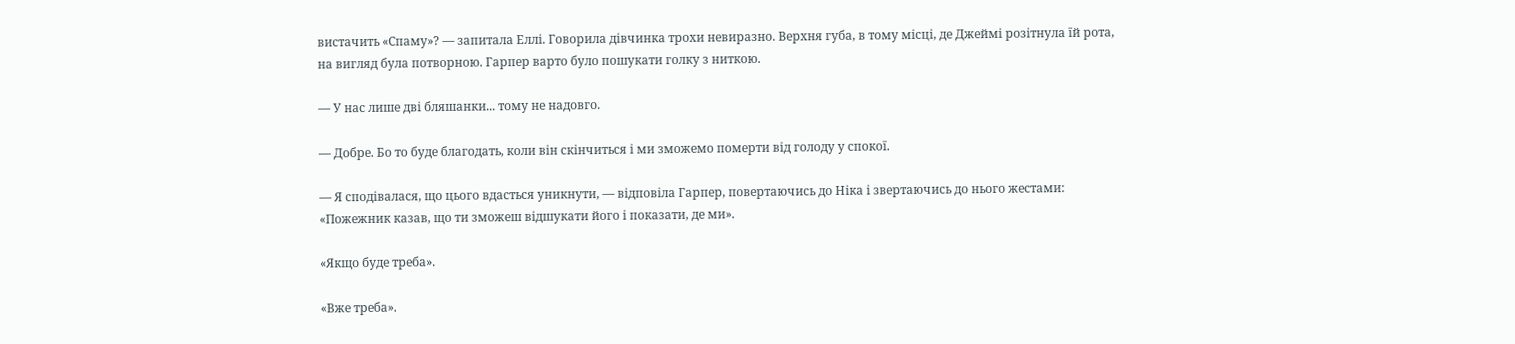вистачить «Спаму»? — запитала Еллі. Говорила дівчинка трохи невиразно. Верхня губа, в тому місці, де Джеймі розітнула їй рота, на вигляд була потворною. Гарпер варто було пошукати голку з ниткою.

— У нас лише дві бляшанки... тому не надовго.

— Добре. Бо то буде благодать, коли він скінчиться і ми зможемо померти від голоду у спокої.

— Я сподівалася, що цього вдасться уникнути, — відповіла Гарпер, повертаючись до Ніка і звертаючись до нього жестами: «Пожежник казав, що ти зможеш відшукати його і показати, де ми».

«Якщо буде треба».

«Вже треба».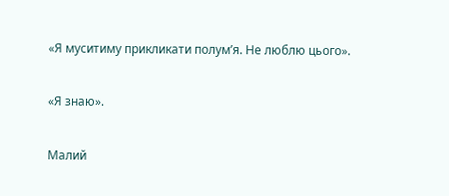«Я муситиму прикликати полум’я. Не люблю цього».

«Я знаю».

Малий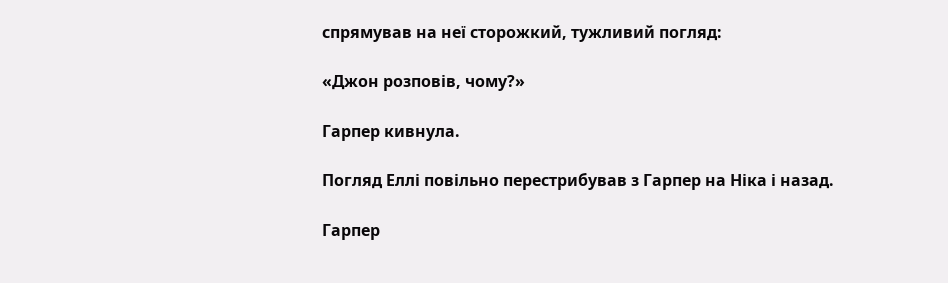спрямував на неї сторожкий, тужливий погляд:

«Джон розповів, чому?»

Гарпер кивнула.

Погляд Еллі повільно перестрибував з Гарпер на Ніка і назад.

Гарпер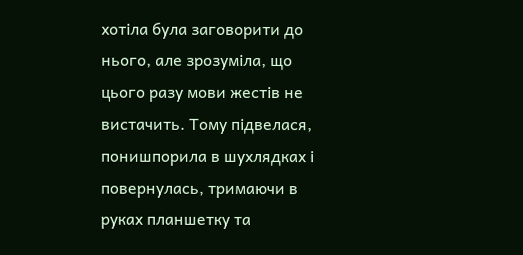хотіла була заговорити до нього, але зрозуміла, що цього разу мови жестів не вистачить. Тому підвелася, понишпорила в шухлядках і повернулась, тримаючи в руках планшетку та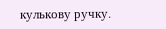кулькову ручку.